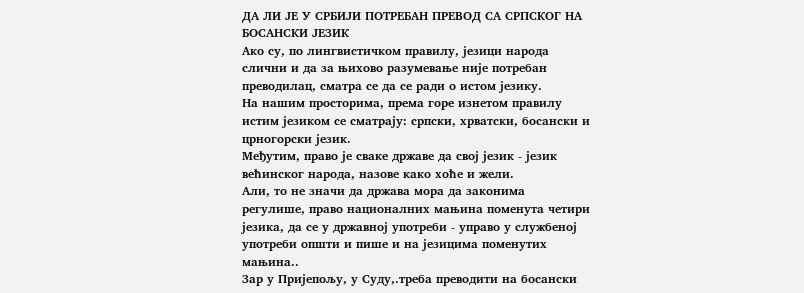ДА ЛИ ЈЕ У СРБИЈИ ПОТРЕБАН ПРЕВОД СА СРПСКОГ НА БОСАНСКИ ЈЕЗИК
Ако су, по лингвистичком правилу, језици народа слични и да за њихово разумевање није потребан преводилац, сматра се да се ради о истом језику.
На нашим просторима, према горе изнетом правилу истим језиком се сматрају: српски, хрватски, босански и црногорски језик.
Међутим, право је сваке државе да свој језик - језик већинског народа, назове како хоће и жели.
Али, то не значи да држава мора да законима регулише, право националних мањина поменута четири језика, да се у државној употреби - управо у службеној употреби општи и пише и на језицима поменутих мањина..
Зар у Пријепољу, у Суду,.треба преводити на босански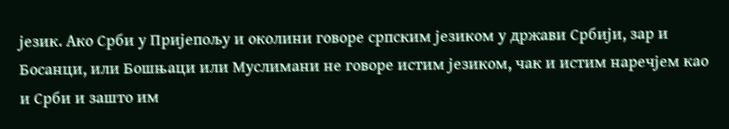језик. Ако Срби у Пријепољу и околини говоре српским језиком у држави Србији, зар и Босанци, или Бошњаци или Муслимани не говоре истим језиком, чак и истим наречјем као и Срби и зашто им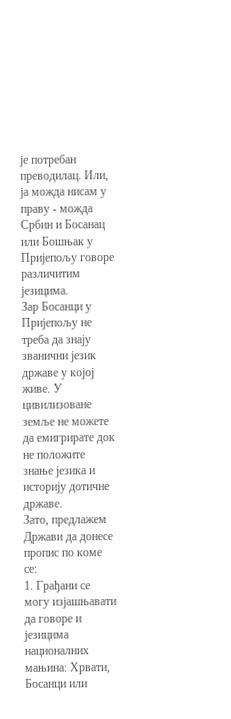је потребан преводилац. Или, ја можда нисам у праву - можда Србин и Босанац или Бошњак у Пријепољу говоре различитим језицима.
Зар Босанци у Пријепољу не треба да знају званични језик државе у којој живе. У цивилизоване земље не можете да емигрирате док не положите знање језика и историју дотичне државе.
Зато, предлажем Држави да донесе пропис по коме се:
1. Грађани се могу изјашњавати да говоре и језицима националних мањина: Хрвати, Босанци или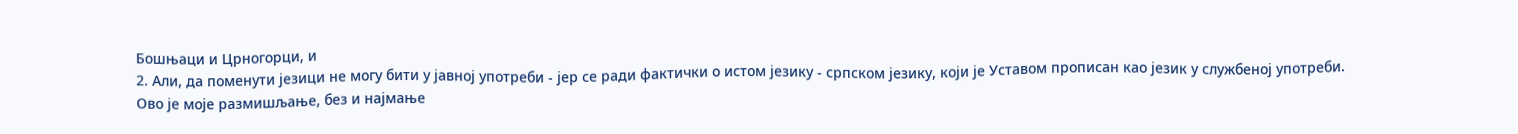Бошњаци и Црногорци, и
2. Али, да поменути језици не могу бити у јавној употреби - јер се ради фактички о истом језику - српском језику, који је Уставом прописан као језик у службеној употреби.
Ово је моје размишљање, без и најмање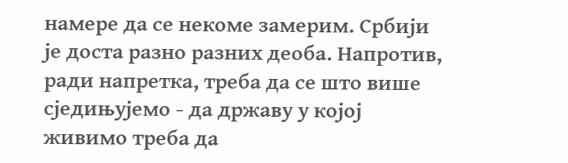намере да се некоме замерим. Србији је доста разно разних деоба. Напротив, ради напретка, треба да се што више сједињујемо - да државу у којој живимо треба да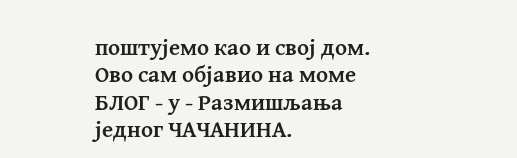поштујемо као и свој дом.
Ово сам објавио на моме БЛОГ - у - Размишљања једног ЧАЧАНИНА.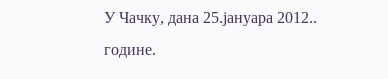У Чачку, дана 25.јануара 2012.. године.